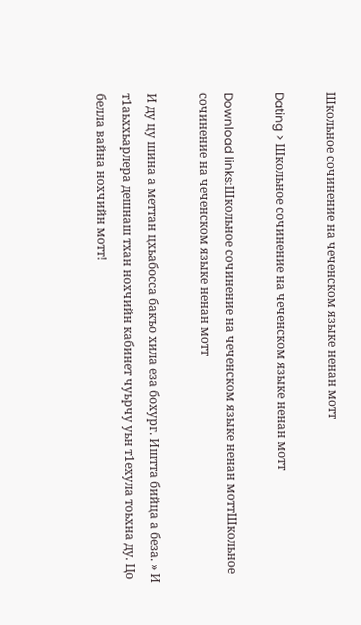Школьное сочинение на чеченском языке ненан мотт

Dating > Школьное сочинение на чеченском языке ненан мотт

Download links:Школьное сочинение на чеченском языке ненан моттШкольное сочинение на чеченском языке ненан мотт

И ду цу шина а меттан цхьабосса бакъо хила еза бохург. Иштта бийца а беза. » И т1аьххьарлера дешнаш тхан нохчийн кабинет чуьрчу уьн т1ехула тоьхна ду. Цо белла вайна нохчийн мотт!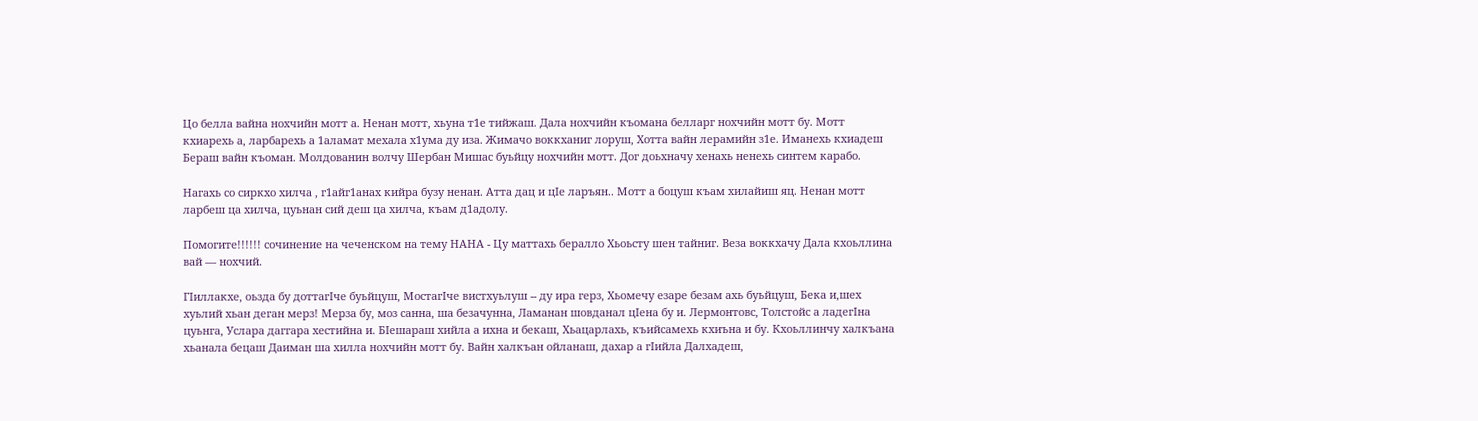Цо белла вайна нохчийн мотт а. Ненан мотт, хьуна т1е тийжаш. Дала нохчийн къомана белларг нохчийн мотт бу. Мотт кхиарехь а, ларбарехь а 1аламат мехала х1ума ду иза. Жимачо воккханиг лоруш, Хотта вайн лерамийн з1е. Иманехь кхиадеш Бераш вайн къоман. Молдованин волчу Шербан Мишас буьйцу нохчийн мотт. Дог доьхначу хенахь ненехь синтем карабо.

Нагахь со сиркхо хилча , г1айг1анах кийра бузу ненан. Атта дац и цІе ларъян.. Мотт а боцуш къам хилайиш яц. Ненан мотт ларбеш ца хилча, цуьнан сий деш ца хилча, къам д1адолу.

Помогите!!!!!! сочинение на чеченском на тему НАНА - Цу маттахь бералло Хьоьсту шен тайниг. Веза воккхачу Дала кхоьллина вай — нохчий.

ГIиллакхе, оьзда бу доттагIче буьйцуш, МостагIче вистхуьлуш -- ду ира герз, Хьомечу езаре безам ахь буьйцуш, Бека и,шех хуьлий хьан деган мерз! Мерза бу, моз санна, ша безачунна, Ламанан шовданал цIена бу и. Лермонтовс, Толстойс а ладегIна цуьнга, Услара даггара хестийна и. БIешараш хийла а ихна и бекаш, Хьацарлахь, къийсамехь кхиъна и бу. Кхоьллинчу халкъана хьанала бецаш Даиман ша хилла нохчийн мотт бу. Вайн халкъан ойланаш, дахар а гIийла Далхадеш,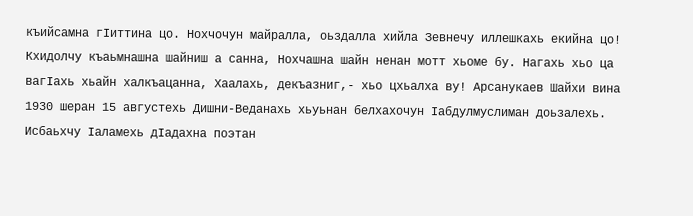къийсамна гIиттина цо. Нохчочун майралла, оьздалла хийла Зевнечу иллешкахь екийна цо! Кхидолчу къаьмнашна шайниш а санна, Нохчашна шайн ненан мотт хьоме бу. Нагахь хьо ца вагIахь хьайн халкъацанна, Хаалахь, декъазниг,- хьо цхьалха ву! Арсанукаев Шайхи вина 1930 шеран 15 августехь Дишни-Веданахь хьуьнан белхахочун Iабдулмуслиман доьзалехь. Исбаьхчу Iаламехь дIадахна поэтан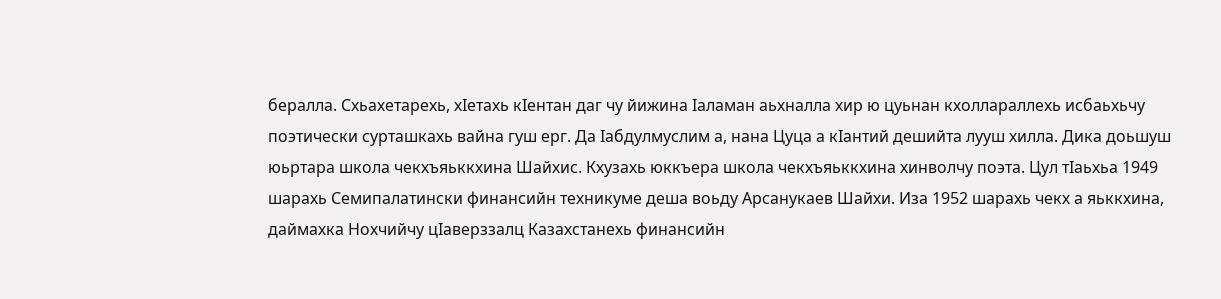бералла. Схьахетарехь, хIетахь кIентан даг чу йижина Iаламан аьхналла хир ю цуьнан кхоллараллехь исбаьхьчу поэтически сурташкахь вайна гуш ерг. Да Iабдулмуслим а, нана Цуца а кIантий дешийта лууш хилла. Дика доьшуш юьртара школа чекхъяьккхина Шайхис. Кхузахь юккъера школа чекхъяьккхина хинволчу поэта. Цул тIаьхьа 1949 шарахь Семипалатински финансийн техникуме деша воьду Арсанукаев Шайхи. Иза 1952 шарахь чекх а яьккхина, даймахка Нохчийчу цIаверззалц Казахстанехь финансийн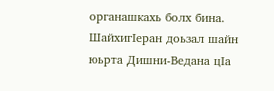органашкахь болх бина. ШайхигIеран доьзал шайн юьрта Дишни-Ведана цIа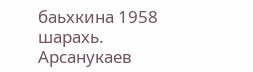баьхкина 1958 шарахь. Арсанукаев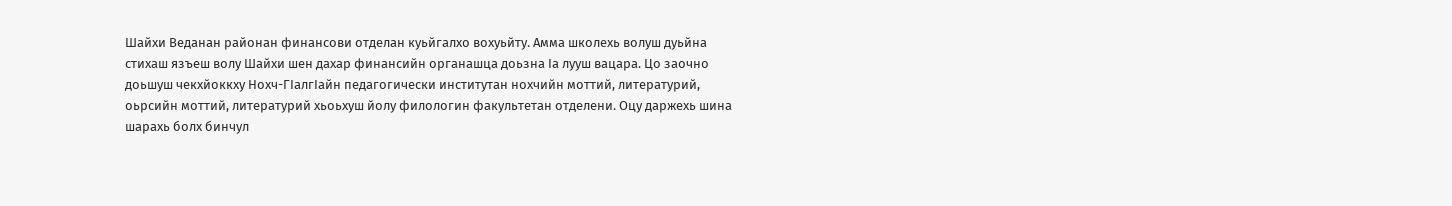Шайхи Веданан районан финансови отделан куьйгалхо вохуьйту. Амма школехь волуш дуьйна стихаш язъеш волу Шайхи шен дахар финансийн органашца доьзна Iа лууш вацара. Цо заочно доьшуш чекхйоккху Нохч-ГIалгIайн педагогически институтан нохчийн моттий, литературий, оьрсийн моттий, литературий хьоьхуш йолу филологин факультетан отделени. Оцу даржехь шина шарахь болх бинчул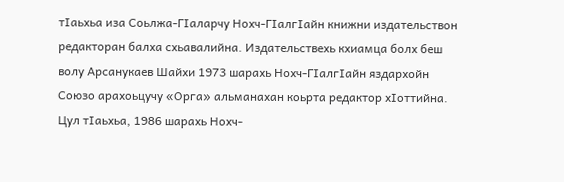тIаьхьа иза Соьлжа-ГIаларчу Нохч-ГIалгIайн книжни издательствон редакторан балха схьавалийна. Издательствехь кхиамца болх беш волу Арсанукаев Шайхи 1973 шарахь Нохч-ГIалгIайн яздархойн Союзо арахоьцучу «Орга» альманахан коьрта редактор хIоттийна. Цул тIаьхьа, 1986 шарахь Нохч-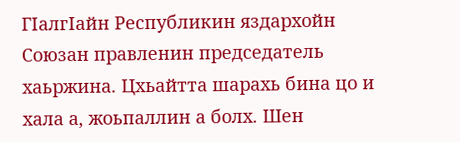ГIалгIайн Республикин яздархойн Союзан правленин председатель хаьржина. Цхьайтта шарахь бина цо и хала а, жоьпаллин а болх. Шен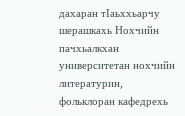дахаран тIаьххьарчу шерашкахь Нохчийн пачхьалкхан университетан нохчийн литературин, фольклоран кафедрехь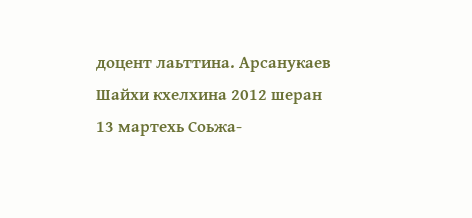доцент лаьттина. Арсанукаев Шайхи кхелхина 2012 шеран 13 мартехь Соьжа-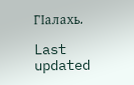ГIалахь.

Last updated